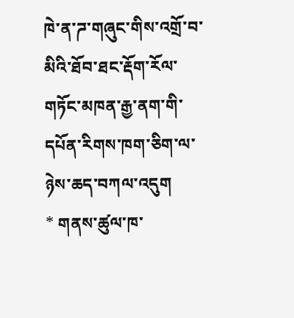ཁེ་ན་ཌ་གཞུང་གིས་འགྲོ་བ་མིའི་ཐོབ་ཐང་རྡོག་རོལ་གཏོང་མཁན་རྒྱ་ནག་གི་དཔོན་རིགས་ཁག་ཅིག་ལ་ཉེས་ཆད་བཀལ་འདུག
* གནས་ཚུལ་ཁ་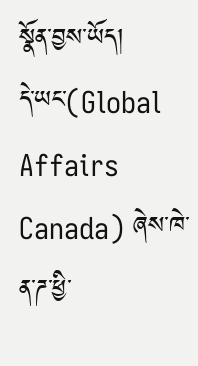སྣོན་བྱས་ཡོད།
དེ་ཡང་(Global Affairs Canada) ཞེས་ཁེ་ན་ཌ་ཕྱི་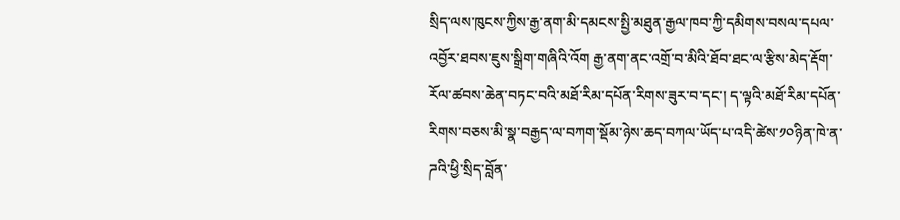སྲིད་ལས་ཁུངས་ཀྱིས་རྒྱ་ནག་མི་དམངས་སྤྱི་མཐུན་རྒྱལ་ཁབ་ཀྱི་དམིགས་བསལ་དཔལ་འབྱོར་ཐབས་ཇུས་སྒྲིག་གཞིའི་འོག རྒྱ་ནག་ནང་འགྲོ་བ་མིའི་ཐོབ་ཐང་ལ་རྩིས་མེད་རྡོག་རོལ་ཚབས་ཆེན་བཏང་བའི་མཐོ་རིམ་དཔོན་རིགས་ཟུར་བ་དང་། ད་ལྟའི་མཐོ་རིམ་དཔོན་རིགས་བཅས་མི་སྣ་བརྒྱད་ལ་བཀག་སྡོམ་ཉེས་ཆད་བཀལ་ཡོད་པ་འདི་ཚེས་༡༠ཉིན་ཁེ་ན་ཌའི་ཕྱི་སྲིད་བློན་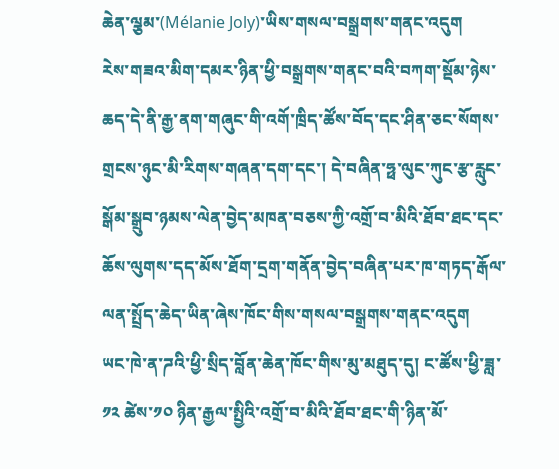ཆེན་ལྕམ་(Mélanie Joly)་ཡིས་གསལ་བསྒྲགས་གནང་འདུག
རེས་གཟའ་མིག་དམར་ཉིན་ཕྱི་བསྒྲགས་གནང་བའི་བཀག་སྡོམ་ཉེས་ཆད་དེ་ནི་རྒྱ་ནག་གཞུང་གི་འགོ་ཁྲིད་ཚོས་བོད་དང་ཤིན་ཅང་སོགས་གྲངས་ཉུང་མི་རིགས་གཞན་དག་དང་། དེ་བཞིན་ཧྥ་ལུང་ཀུང་རྩ་རླུང་སྒོམ་སྒྲུབ་ཉམས་ལེན་བྱེད་མཁན་བཅས་ཀྱི་འགྲོ་བ་མིའི་ཐོབ་ཐང་དང་ཆོས་ལུགས་དད་མོས་ཐོག་དྲག་གནོན་བྱེད་བཞིན་པར་ཁ་གཏད་རྒོལ་ལན་སྤྲོད་ཆེད་ཡིན་ཞེས་ཁོང་གིས་གསལ་བསྒྲགས་གནང་འདུག
ཡང་ཁེ་ན་ཌའི་ཕྱི་སྲིད་བློན་ཆེན་ཁོང་གིས་མུ་མཐུད་དུ། ང་ཚོས་ཕྱི་ཟླ་༡༢ ཚེས་༡༠ ཉིན་རྒྱལ་སྤྱིའི་འགྲོ་བ་མིའི་ཐོབ་ཐང་གི་ཉིན་མོ་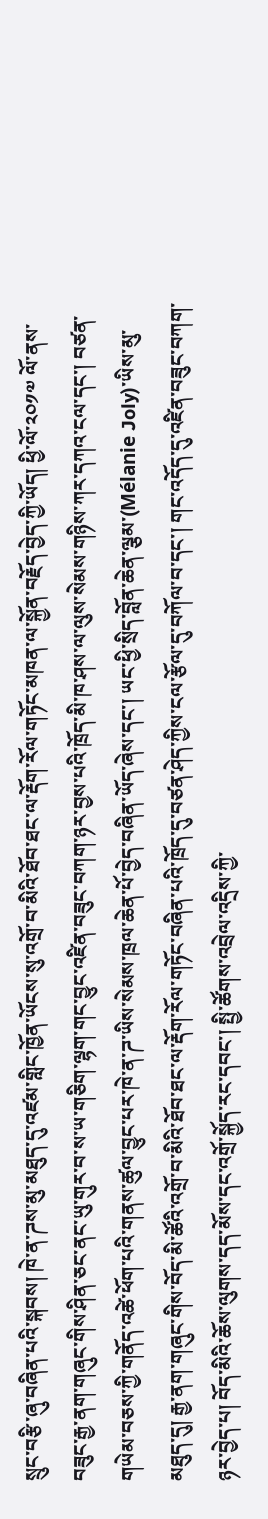སྲུང་བརྩི་ཞུ་བཞིན་པའི་སྐབས། ཁེ་ན་ཌས་མུ་མཐུད་དུ་འཛམ་གླིང་ཁྱོན་ཡོངས་སུ་འགྲོ་བ་མིའི་ཐོབ་ཐང་ལ་རྡོག་རོལ་གཏོང་མཁན་ལ་སྐྱོན་བརྗོད་བྱེད་ཀྱི་ཡོད། ཕྱི་ལོ་༢༠༡༧ ལོ་ནས་བཟུང་རྒྱ་ནག་གཞུང་གིས་ཤིན་ཅང་ནང་ཡུ་གུར་བ་ས་ཡ་གཅིག་ལྷག་གང་བྱུང་འཛིན་བཟུང་བཀག་ཉར་བྱས་པའི་ཁྲོད་མི་ཁ་ཤས་ལ་ལུས་སེམས་གཉིས་ཀར་དཀའ་ངལ་དང་། བཙན་གཡེམ་བཅས་ཀྱི་གནོད་འཚེ་ཕོག་པའི་གནས་ཚུལ་བྱུང་པར་ཁེ་ན་ཌ་ཡིས་སེམས་ཁྲལ་ཆེན་པོ་བྱེད་བཞིན་ཡོད་ཞེས་དང་། ཡང་ཕྱི་སྲིད་བློན་ཆེན་ལྕམ་(Mélanie Joly)་ཡིས་མུ་མཐུད་དུ། རྒྱ་ནག་གཞུང་གིས་བོད་མི་ཚོའི་འགྲོ་བ་མིའི་ཐོབ་ཐང་ལ་རྡོག་རོལ་གཏོང་བཞིན་པའི་ཁྲོད་དུ་བཙན་ཤེད་ཀྱིས་ངལ་རྩོལ་དུ་བཀོལ་བ་དང་། གང་འདོད་དུ་འཛིན་བཟུང་བཀག་ཉར་བྱེད་པ། བོད་མིའི་ཆོས་ལུགས་དད་མོས་དང་འགྲོ་སྐྱོད་རང་དབང་། སྤྱི་ཚོགས་འབྲེལ་འདྲིས་ཀྱི་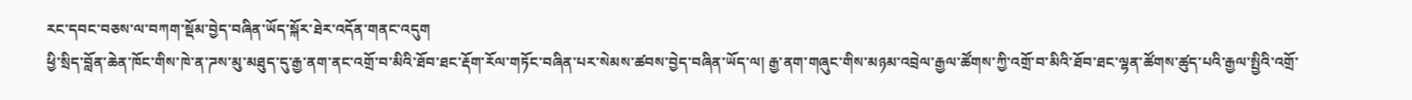རང་དབང་བཅས་ལ་བཀག་སྡོམ་བྱེད་བཞིན་ཡོད་སྐོར་ཐེར་འདོན་གནང་འདུག
ཕྱི་སྲིད་བློན་ཆེན་ཁོང་གིས་ཁེ་ན་ཌས་མུ་མཐུད་དུ་རྒྱ་ནག་ནང་འགྲོ་བ་མིའི་ཐོབ་ཐང་རྡོག་རོལ་གཏོང་བཞིན་པར་སེམས་ཚབས་བྱེད་བཞིན་ཡོད་ལ། རྒྱ་ནག་གཞུང་གིས་མཉམ་འབྲེལ་རྒྱལ་ཚོགས་ཀྱི་འགྲོ་བ་མིའི་ཐོབ་ཐང་ལྷན་ཚོགས་ཚུད་པའི་རྒྱལ་སྤྱིའི་འགྲོ་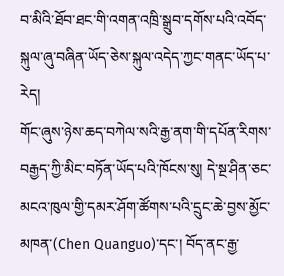བ་མིའི་ཐོབ་ཐང་གི་འགན་འཁྲི་སྒྲུབ་དགོས་པའི་འབོད་སྐུལ་ཞུ་བཞིན་ཡོད་ཅེས་སྐུལ་འདེད་ཀྱང་གནང་ཡོད་པ་རེད།
གོང་ཞུས་ཉེས་ཆད་བཀེལ་སའི་རྒྱ་ནག་གི་དཔོན་རིགས་བརྒྱད་ཀྱི་མིང་བཏོན་ཡོད་པའི་ཁོངས་སུ། དེ་སྔ་ཤིན་ཅང་མངའ་ཁུལ་གྱི་དམར་ཤོག་ཚོགས་པའི་དྲུང་ཆེ་བྱས་མྱོང་མཁན་(Chen Quanguo)་དང་། བོད་ནང་རྒྱ་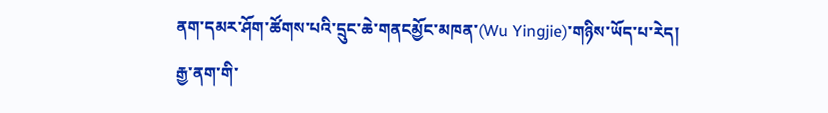ནག་དམར་ཤོག་ཚོགས་པའི་དྲུང་ཆེ་གནངམྱོང་མཁན་(Wu Yingjie)་གཉིས་ཡོད་པ་རེད།
རྒྱ་ནག་གི་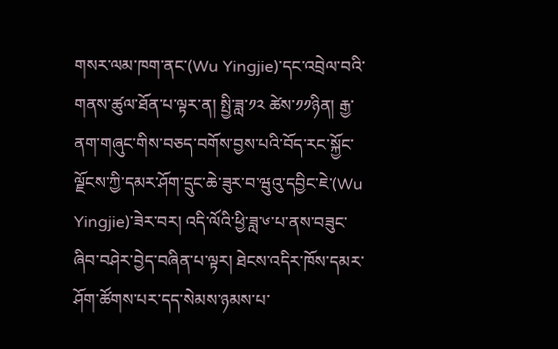གསར་ལམ་ཁག་ནང་(Wu Yingjie)་དང་འབྲེལ་བའི་གནས་ཚུལ་ཐོན་པ་ལྟར་ན། སྤྱི་ཟླ་༡༢ ཚེས་༡༡ཉིན། རྒྱ་ནག་གཞུང་གིས་བཅད་བགོས་བྱས་པའི་བོད་རང་སྐྱོང་ལྗོངས་ཀྱི་དམར་ཤོག་དྲུང་ཆེ་ཟུར་བ་ཝུའུ་དབྱིང་ཇེ་(Wu Yingjie)་ཟེར་བར། འདི་ལོའི་ཕྱི་ཟླ་༦་པ་ནས་བཟུང་ཞིབ་བཤེར་བྱེད་བཞིན་པ་ལྟར། ཐེངས་འདིར་ཁོས་དམར་ཤོག་ཚོགས་པར་དད་སེམས་ཉམས་པ་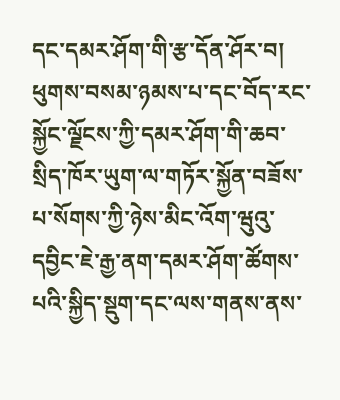དང་དམར་ཤོག་གི་རྩ་དོན་ཤོར་བ། ཕུགས་བསམ་ཉམས་པ་དང་བོད་རང་སྐྱོང་ལྗོངས་ཀྱི་དམར་ཤོག་གི་ཆབ་སྲིད་ཁོར་ཡུག་ལ་གཏོར་སྐྱོན་བཟོས་པ་སོགས་ཀྱི་ཉེས་མིང་འོག་ཝུའུ་དབྱིང་ཇེ་རྒྱ་ནག་དམར་ཤོག་ཚོགས་པའི་སྐྱིད་སྡུག་དང་ལས་གནས་ནས་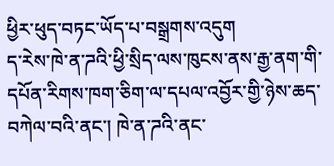ཕྱིར་ཕུད་བཏང་ཡོད་པ་བསྒྲགས་འདུག
ད་རེས་ཁེ་ན་ཌའི་ཕྱི་སྲིད་ལས་ཁུངས་ནས་རྒྱ་ནག་གི་དཔོན་རིགས་ཁག་ཅིག་ལ་དཔལ་འབྱོར་གྱི་ཉེས་ཆད་བཀེལ་བའི་ནང་། ཁེ་ན་ཌའི་ནང་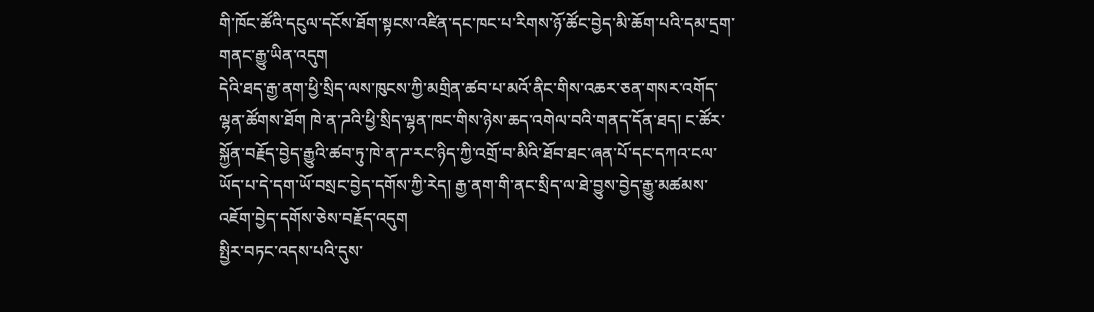གི་ཁོང་ཚོའི་དངུལ་དངོས་ཐོག་སྟངས་འཛིན་དང་ཁང་པ་རིགས་ཉོ་ཚོང་བྱེད་མི་ཆོག་པའི་དམ་དྲག་གནང་རྒྱུ་ཡིན་འདུག
དེའི་ཐད་རྒྱ་ནག་ཕྱི་སྲིད་ལས་ཁུངས་ཀྱི་མགྲིན་ཚབ་པ་མའོ་ནིང་གིས་འཆར་ཅན་གསར་འགོད་ལྷན་ཚོགས་ཐོག ཁེ་ན་ཌའི་ཕྱི་སྲིད་ལྷན་ཁང་གིས་ཉེས་ཆད་འགེལ་བའི་གནད་དོན་ཐད། ང་ཚོར་སྐྱོན་བརྗོད་བྱེད་རྒྱུའི་ཚབ་ཏུ་ཁེ་ན་ཌ་རང་ཉིད་ཀྱི་འགྲོ་བ་མིའི་ཐོབ་ཐང་ཞན་པོ་དང་དཀའ་ངལ་ཡོད་པ་དེ་དག་ཡོ་བསྲང་བྱེད་དགོས་ཀྱི་རེད། རྒྱ་ནག་གི་ནང་སྲིད་ལ་ཐེ་བྱུས་བྱེད་རྒྱུ་མཚམས་འཇོག་བྱེད་དགོས་ཅེས་བརྗོད་འདུག
སྤྱིར་བཏང་འདས་པའི་དུས་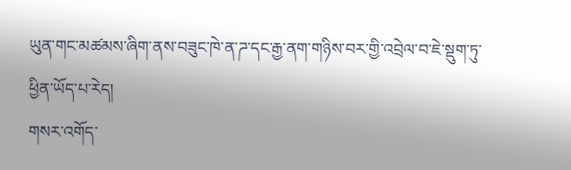ཡུན་གང་མཚམས་ཞིག་ནས་བཟུང་ཁེ་ན་ཌ་དང་རྒྱ་ནག་གཉིས་བར་གྱི་འབྲེལ་བ་ཇེ་སྡུག་ཏུ་ཕྱིན་ཡོད་པ་རེད།
གསར་འགོད་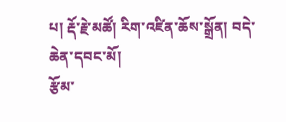པ། རྡོ་རྗེ་མཚོ། རིག་འཛིན་ཆོས་སྒྲོན། བདེ་ཆེན་དབང་མོ།
རྩོམ་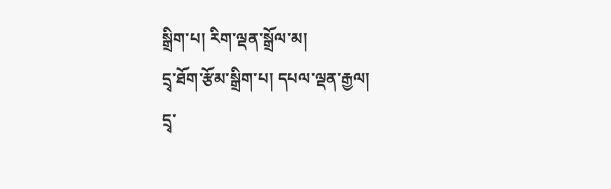སྒྲིག་པ། རིག་ལྡན་སྒྲོལ་མ།
དྲྭ་ཐོག་རྩོམ་སྒྲིག་པ། དཔལ་ལྡན་རྒྱལ།
དྲྭ་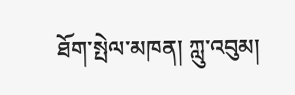ཐོག་སྤེལ་མཁན། ཀླུ་འབུམ།